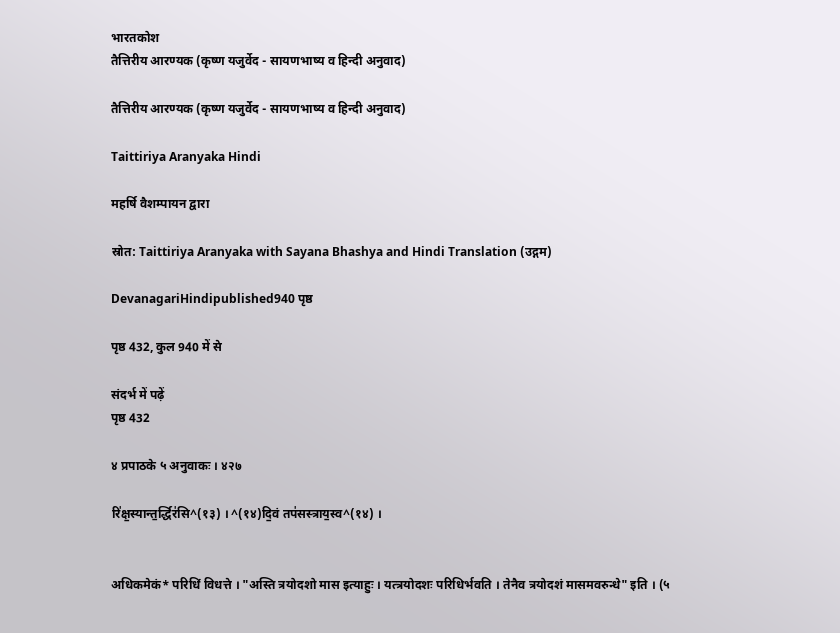भारतकोश
तैत्तिरीय आरण्यक (कृष्ण यजुर्वेद - सायणभाष्य व हिन्दी अनुवाद)

तैत्तिरीय आरण्यक (कृष्ण यजुर्वेद - सायणभाष्य व हिन्दी अनुवाद)

Taittiriya Aranyaka Hindi

महर्षि वैशम्पायन द्वारा

स्रोत: Taittiriya Aranyaka with Sayana Bhashya and Hindi Translation (उद्गम)

DevanagariHindipublished940 पृष्ठ

पृष्ठ 432, कुल 940 में से

संदर्भ में पढ़ें
पृष्ठ 432

४ प्रपाठके ५ अनुवाकः । ४२७

रि॑क्ष॒स्यान्त॒र्द्धिर॑सि^(१३) । ^(१४)दि॒वं तप॑सस्त्राय॒स्व^(१४) ।


अधिकमेकं* परिधिं विधत्ते । "अस्ति त्रयोदशो मास इत्याहुः । यत्त्रयोदशः परिधिर्भवति । तेनैव त्रयोदशं मासमवरुन्धे" इति । (५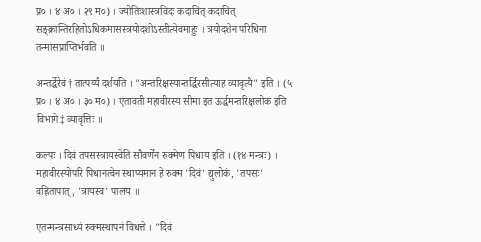प्र० । ४ अ० । २९ म०) । ज्योतिःशास्त्रविदः कदाचित् कदाचित् सङ्क्रान्तिरहितोऽधिकमासस्त्रयोदशोऽस्तीत्येवमाहुः । त्रयोदशेन परिधिना तन्मासप्राप्तिर्भवति ॥

अन्तर्द्धेरेवं† तात्पर्य्यं दर्शयति । "अन्तरिक्षस्यान्तर्द्धिरसीत्याह व्यावृत्यै" इति । (५ प्र० । ४ अ० । ३० म०) । एतावती महावीरस्य सीमा इत ऊर्द्धमन्तरिक्षलोक इति विभागे‡ व्यावृत्तिः ॥

कल्पः । दिवं तपसस्त्रायस्वेति सौवर्णेन रुक्मेण पिधाय इति । (१४ मन्त्रः) । महावीरस्योपरि पिधानत्वेन स्थाप्यमान हे रुक्म 'दिवं' द्युलोकं, 'तपसः' वह्नितापात्, 'त्रायस्व' पालय ॥

एतन्मन्त्रसाध्यं रुक्मस्थापनं विधत्ते । "दिवं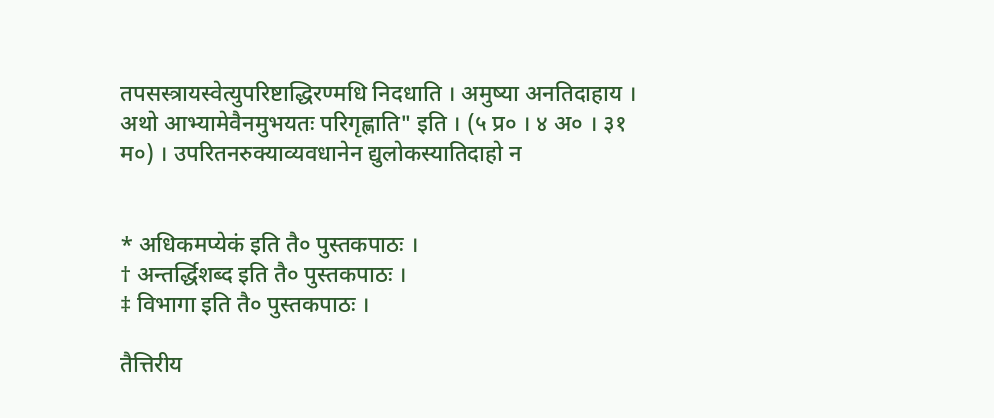तपसस्त्रायस्वेत्युपरिष्टाद्धिरण्मधि निदधाति । अमुष्या अनतिदाहाय । अथो आभ्यामेवैनमुभयतः परिगृह्णाति" इति । (५ प्र० । ४ अ० । ३१ म०) । उपरितनरुक्याव्यवधानेन द्युलोकस्यातिदाहो न


* अधिकमप्येकं इति तै० पुस्तकपाठः ।
† अन्तर्द्धिशब्द इति तै० पुस्तकपाठः ।
‡ विभागा इति तै० पुस्तकपाठः ।

तैत्तिरीय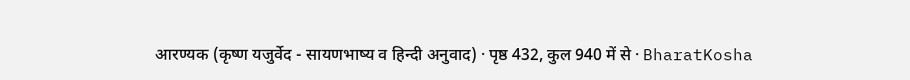आरण्यक (कृष्ण यजुर्वेद - सायणभाष्य व हिन्दी अनुवाद) · पृष्ठ 432, कुल 940 में से · BharatKosha